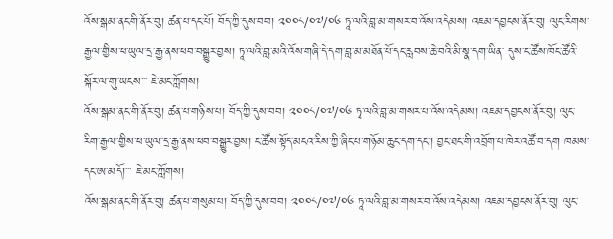འོས་སྒམ་ནང་གི་ནོར་བུ། ཚན་པ་དང་པོ། བོད་ཀྱི་དུས་བབ། ༢༠༠༨/༠༧/༠༦ ཏཱ་ལའི་བླ་མ་གསར་བ་འོས་འདེམས། འཇམ་དབྱངས་ནོར་བུ། ལུང་རིགས་རྒྱལ་གྱིས་ཕ་ཡུལ་དྲ་རྒྱ་ནས་ཕབ་བསྒྱུར་བྱས། ཏཱ་ལའི་བླ་མའི་འོས་གཞི་དེ་དག་བླ་མ་མཐོན་པོ་དང་རླབས་ཆེ་བའི་མི་སྣ་དག་ཡིན་ དུས་ང་ཚོས་ཁོང་ཚོའི་སྐོར་ལ་གུ་ཡངས་་་ ཇེ་མང་ཀློགས།
འོས་སྒམ་ནང་གི་ནོར་བུ། ཚན་པ་གཉིས་པ། བོད་ཀྱི་དུས་བབ། ༢༠༠༨/༠༧/༠༦ ཏྭ་ལའི་བླ་མ་གསར་པ་འོས་འདེམས། འཇམ་དབྱངས་ནོར་བུ། ལུང་རིག་རྒྱལ་གྱིས་ཕ་ཡུལ་དྲ་རྒྱ་ནས་ཕབ་བསྒྱུར་བྱས། ང་ཚོས་སྟོད་མངའ་རིས་ཀྱི་ཞིང་པ་གཉོམ་ཆུང་དག་དང་། བྱང་ཐང་གི་འབྲོག་པ་ཁེར་འཚོ་བ་དག ཁམས་དང་ཨ་མདོ།་་་ ཇེ་མང་ཀློགས།
འོས་སྒམ་ནང་གི་ནོར་བུ། ཚན་པ་གསུམ་པ། བོད་ཀྱི་དུས་བབ། ༢༠༠༨/༠༧/༠༦ ཏཱ་ལའི་བླ་མ་གསར་བ་འོས་འདེམས། འཇམ་དབྱངས་ནོར་བུ། ལུང་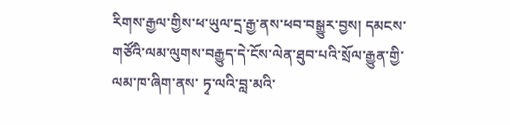རིགས་རྒྱལ་གྱིས་ཕ་ཡུལ་དྲ་རྒྱ་ནས་ཕབ་བསྒྱུར་བྱས། དམངས་གཙོའི་ལམ་ལུགས་བརྒྱུད་དེ་ངོས་ལེན་ཐུབ་པའི་སྲོལ་རྒྱུན་གྱི་ལམ་ཁ་ཞིག་ནས་ ཏྭ་ལའི་བླ་མའི་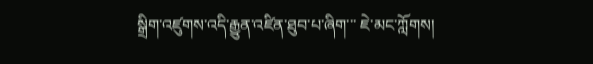སྒྲིག་འཛུགས་འདི་རྒྱུན་འཛིན་ཐུབ་པ་ཞིག་་་ ཇེ་མང་ཀློགས།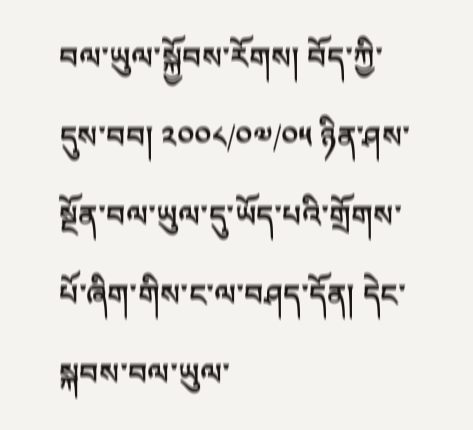བལ་ཡུལ་སྐྱོབས་རོགས། བོད་ཀྱི་དུས་བབ། ༢༠༠༨/༠༧/༠༥ ཉིན་ཤས་སྔོན་བལ་ཡུལ་དུ་ཡོད་པའི་གྲོགས་པོ་ཞིག་གིས་ང་ལ་བཤད་དོན། དེང་སྐབས་བལ་ཡུལ་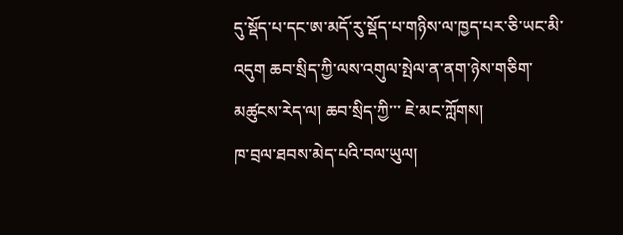དུ་སྡོད་པ་དང་ཨ་མདོ་རུ་སྡོད་པ་གཉིས་ལ་ཁྱད་པར་ཅི་ཡང་མི་འདུག ཆབ་སྲིད་ཀྱི་ལས་འགུལ་སྤེལ་ན་ནག་ཉེས་གཅིག་མཚུངས་རེད་ལ། ཆབ་སྲིད་ཀྱི་་་ ཇེ་མང་ཀློགས།
ཁ་བྲལ་ཐབས་མེད་པའི་བལ་ཡུལ།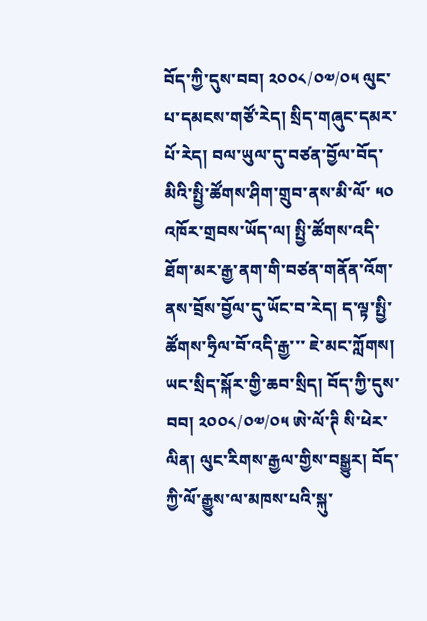བོད་ཀྱི་དུས་བབ། ༢༠༠༨/༠༧/༠༥ ལུང་པ་དམངས་གཙོ་རེད། སྲིད་གཞུང་དམར་པོ་རེད། བལ་ཡུལ་དུ་བཙན་བྱོལ་བོད་མིའི་སྤྱི་ཚོགས་ཤིག་གྲུབ་ནས་མི་ལོ་ ༥༠ འཁོར་གྲབས་ཡོད་ལ། སྤྱི་ཚོགས་འདི་ཐོག་མར་རྒྱ་ནག་གི་བཙན་གནོན་འོག་ནས་བྲོས་བྱོལ་དུ་ཡོང་བ་རེད། ད་ལྟ་སྤྱི་ཚོགས་ཧྲིལ་བོ་འདི་རྒྱ་་་ ཇེ་མང་ཀློགས།
ཡང་སྲིད་སྐོར་གྱི་ཆབ་སྲིད། བོད་ཀྱི་དུས་བབ། ༢༠༠༨/༠༧/༠༥ ཨེ་ལོ་ཊི སི་ཕེར་ལིན། ལུང་རིགས་རྒྱལ་གྱིས་བསྒྱུར། བོད་ཀྱི་ལོ་རྒྱུས་ལ་མཁས་པའི་སྐུ་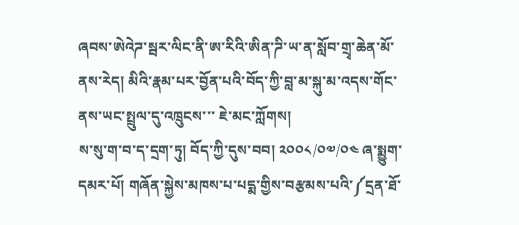ཞབས་ཨེའེཌ་སྦར་ལིང་ནི་ཨ་རིའི་ཨིན་ཌི་ཡ་ན་སློབ་གྲྭ་ཆེན་མོ་ནས་རེད། མིའི་རྣམ་པར་བྱོན་པའི་བོད་ཀྱི་བླ་མ་སྐུ་མ་འདས་གོང་ནས་ཡང་སྤྲུལ་དུ་འཁྲུངས་་་ ཇེ་མང་ཀློགས།
ས་སུ་ག་བ་ད་དྲག་ཏུ། བོད་ཀྱི་དུས་བབ། ༢༠༠༨/༠༧/༠༤ ཞ་སྨྱུག་དམར་པོ། གཞོན་སྐྱེས་མཁས་པ་པདྨ་གྱིས་བརྩམས་པའི་༼དྲན་ཐོ་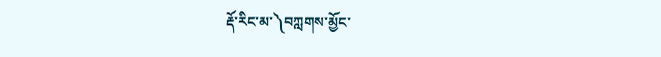རྡོ་རིང་མ་༽བཀླགས་མྱོང་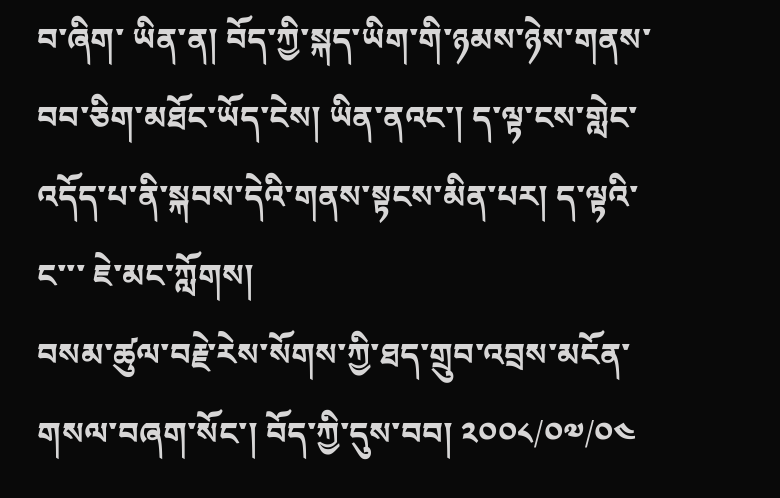བ་ཞིག་ ཡིན་ན། བོད་ཀྱི་སྐད་ཡིག་གི་ཉམས་ཉེས་གནས་བབ་ཅིག་མཐོང་ཡོད་ངེས། ཡིན་ནའང་། ད་ལྟ་ངས་གླེང་འདོད་པ་ནི་སྐབས་དེའི་གནས་སྟངས་མིན་པར། ད་ལྟའི་ང་་་ ཇེ་མང་ཀློགས།
བསམ་ཚུལ་བརྗེ་རེས་སོགས་ཀྱི་ཐད་གྲུབ་འབྲས་མངོན་གསལ་བཞག་སོང་། བོད་ཀྱི་དུས་བབ། ༢༠༠༨/༠༧/༠༤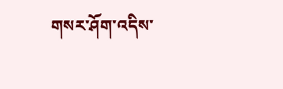གསར་ཤོག་འདིས་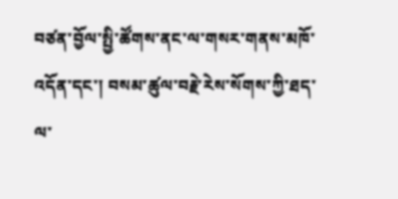བཙན་བྱོལ་སྤྱི་ཚོགས་ནང་ལ་གསར་གནས་མཁོ་འདོན་དང་། བསམ་ཚུལ་བརྗེ་རེས་སོགས་ཀྱི་ཐད་ལ་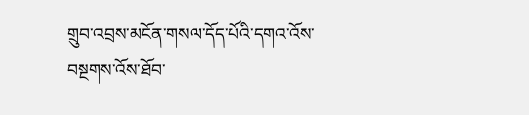གྲུབ་འབྲས་མངོན་གསལ་དོད་པོའི་དགའ་འོས་ བསྔགས་འོས་ཐོབ་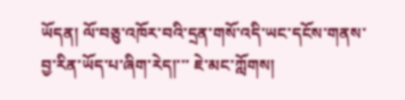ཡོདན། ལོ་བཅུ་འཁོར་བའི་དྲན་གསོ་འདི་ཡང་དངོས་གནས་བྱ་རིན་ཡོད་པ་ཞིག་རེད།་་་ ཇེ་མང་ཀློགས།